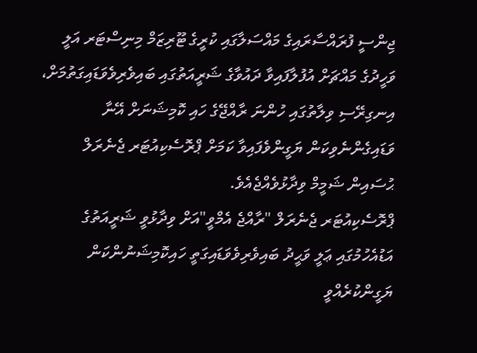ޖިންސީ ފުރައްސާރައިގެ މައްސަލާގައި ކުރީގެ ޓޫރިޒަމް މިނިސްޓަރ އަލީ ވަހީދުގެ މައްޗަށް އުފުލާފައިވާ ދައުވާގެ ޝަރީއަތުގައި ބައިވެރިވެވަޑައިގަތުމަށް، އިނގިރޭސި ވިލާތުގައި ހުންނަ ރާއްޖޭގެ ހައި ކޮމިޝަނަށް އޭނާ ވަޑައިގެންނެވިކަން ޔަގީންވެފައިވާ ކަމަށް ޕްރޮސެކިއުޓަރ ޖެނެރަލް ޙުސައިން ޝަމީމް ވިދާޅުވެއްޖެއެވެ.
ޕްރޮސެކިއުޓަރ ޖެނެރަލް "ރާއްޖެ އެމްވީ"އަށް ވިދާޅުވީ ޝަރީއަތުގެ އަޑުއެހުމުގައި ޢަލީ ވަޙީދު ބައިވެރިވެވަޑައިގަތީ ހައިކޮމިޝަނުންކަން ޔަގީންކުރެއްވީ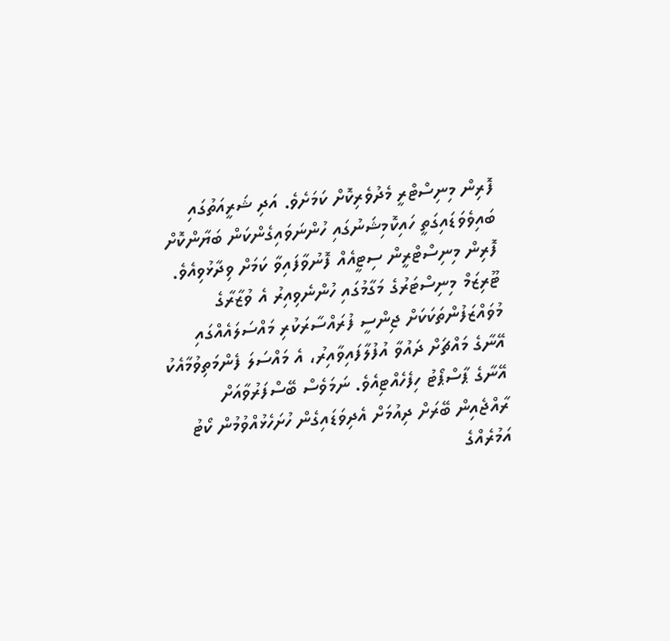ފޮރިން މިނިސްޓްރީ މެދުވެރިކޮށް ކަމަށެވެ. އަދި ޝަރީއަތުގައި ބައިވެވަޑައިގަތީ ހައިކޮމިޝަނުގައި ހުންނަވައިގެންކަން ބަޔާންކޮށް ފޮރިން މިނިސްޓްރީން ސިޓީއެއް ފޮނުވާފައިވާ ކަމަށް ވިދާޅުވިއެވެ.
ޓޫރިޒަމް މިނިސްޓަރުގެ މަގާމުގައި ހުންނެވިއިރު އެ ވުޒާރާގެ މުވައްޒަފުންތަކަކަށް ޖިންސީ ފުރައްސާރަކުރި މައްސަލައެއްގައި އޭނާގެ މައްޗަށް ދައުވާ އުފުލާފައިވާއިރު، އެ މައްސަލަ ފެންމަތިވުމާއެކު އޭނާގެ ޕާސްޕޯޓު ހިފެހެއްޓިއެވެ. ނަމަވެސް ބޭސްފަރުވާއަށް ރާއްޖެއިން ބޭރަށް ދިއުމަށް އެދިވަޑައިގެން ހުށަހެޅުއްވުމުން ކޯޓު އަމުރެއްގެ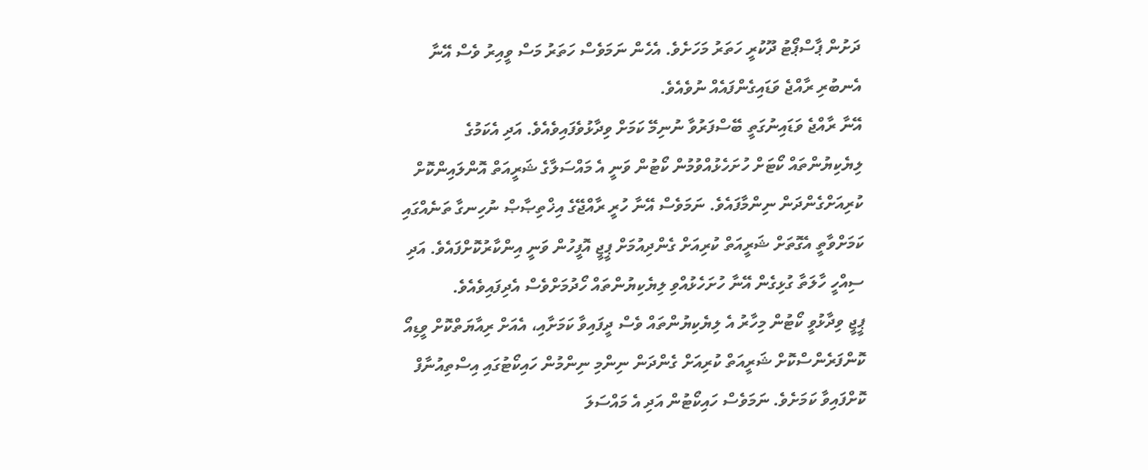ދަށުން ޕާސްޕޯޓު ދޫކުރީ ހަތަރު މަހަށެވެ. އެހެން ނަމަވެސް ހަތަރު މަސް ވީއިރު ވެސް އޭނާ އެނބުރި ރާއްޖެ ވަޑައިގެންފައެއް ނުވެއެވެ.
އޭނާ ރާއްޖެ ވަޑައިނުގަތީ ބޭސްފަރުވާ ނުނިމޭ ކަމަށް ވިދާޅުވެފައިވެއެވެ. އަދި އެކަމުގެ ލިޔެކިޔުންތައް ކޯޓަށް ހުށަހެޅުއްވުމުން ކޯޓުން ވަނީ އެ މައްސަލާގެ ޝަރީއަތް އޮންލައިންކޮށް ކުރިއަށްގެންދަން ނިންމާފައެވެ. ނަމަވެސް އޭނާ ހުރީ ރާއްޖޭގެ އިޚްތިޞާޞް ނުހިނގާ ތަނެއްގައި ކަމަށްވާތީ އެގޮތަށް ޝަރީއަތް ކުރިއަށް ގެންދިއުމަށް ޕީޖީ އޮފީހުން ވަނީ އިންކާރުކޮށްފައެވެ. އަދި ސިއްހީ ހާލަތާ ގުޅިގެން އޭނާ ހުށަހެޅުއްވި ލިޔެކިޔުންތައް ހޯދުމަށްވެސް އެދިފައިވެއެވެ.
ޕީޖީ ވިދާޅުވީ ކޯޓުން މިހާރު އެ ލިޔެކިޔުންތައް ވެސް ދީފައިވާ ކަމަށާއި، އެއަށް ރިއާޔަތްކޮށް ވީޑިއޯ ކޮންފަރެންސްކޮށް ޝަރީއަތް ކުރިއަށް ގެންދަން ނިންމި ނިންމުން ހައިކޯޓުގައި އިސްތިއުނާފް ކޮށްފައިވާ ކަމަށެވެ. ނަމަވެސް ހައިކޯޓުން އަދި އެ މައްސަލަ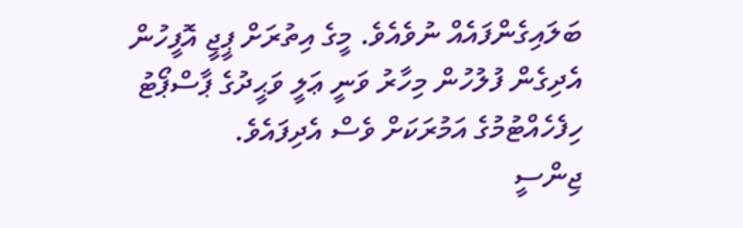ބަލައިގެންފައެއް ނުވެއެވެ. މީގެ އިތުރަށް ޕީޖީ އޮފީހުން އެދިގެން ފުލުހުން މިހާރު ވަނީ ޢަލީ ވަޙީދުގެ ޕާސްޕޯޓު ހިފެހެއްޓުމުގެ އަމުރަކަށް ވެސް އެދިފައެވެ.
ޖިންސީ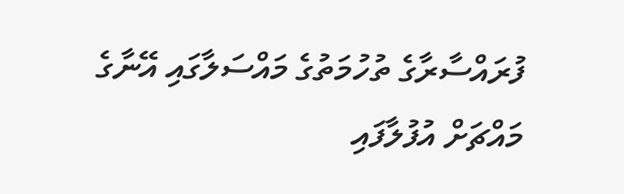ފުރައްސާރާގެ ތުހުމަތުގެ މައްސަލާގައި އޭނާގެ މައްޗަށް އުފުލާފައި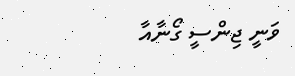ވަނީ ޖިންސީ ގޯނާއާ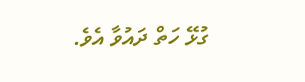ގުޅޭ ހަތް ދައުވާ އެވެ.